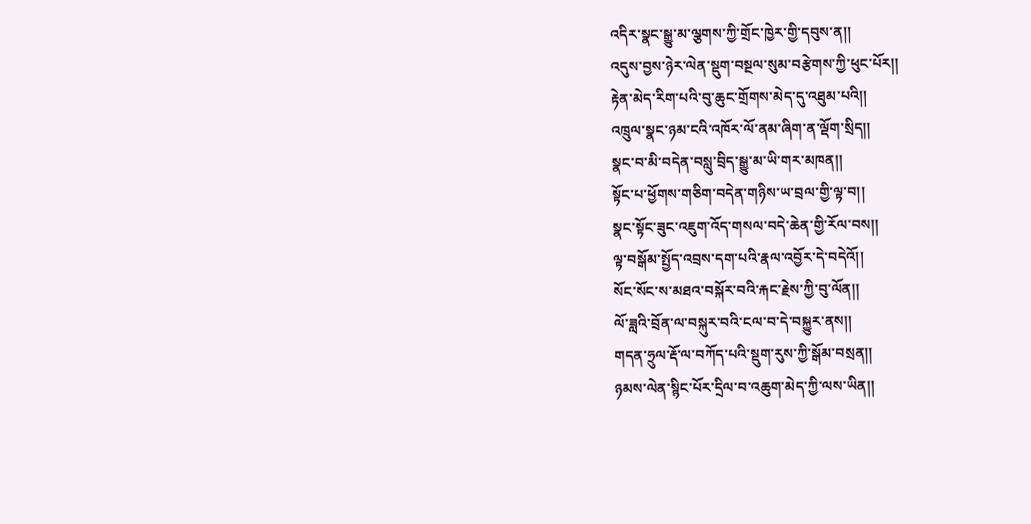འདིར་སྣང་སྒྱུ་མ་ལྕགས་ཀྱི་གྲོང་ཁྱེར་གྱི་དབུས་ན།།
འདུས་བྱས་ཉེར་ལེན་སྡུག་བསྔལ་སུམ་བརྩེགས་ཀྱི་ཕུང་པོར།།
རྟེན་མེད་རིག་པའི་བུ་ཆུང་གྲོགས་མེད་དུ་འཐུམ་པའི།།
འཁྲུལ་སྣང་ཉམ་ངའི་འཁོར་ལོ་ནམ་ཞིག་ན་ལྡོག་སྲིད།།
སྣང་བ་མི་བདེན་བསླུ་བྲིད་སྒྱུ་མ་ཡི་གར་མཁན།།
སྟོང་པ་ཕྱོགས་གཅིག་བདེན་གཉིས་ཡ་བྲལ་གྱི་ལྟ་བ།།
སྣང་སྟོང་ཟུང་འཇུག་འོད་གསལ་བདེ་ཆེན་གྱི་རོལ་བས།།
ལྟ་བསྒོམ་སྤྱོད་འབྲས་དག་པའི་རྣལ་འབྱོར་དེ་བདེའོ།།
སོང་སོང་ས་མཐའ་བསྐོར་བའི་རྐང་རྗེས་ཀྱི་བུ་ལོན།།
ལོ་ཟླའི་བྲོན་ལ་བསྐུར་བའི་ངལ་བ་དེ་བསྐྱུར་ནས།།
གདན་ཧྲུལ་རྡོ་ལ་བཀོད་པའི་སྡུག་རུས་ཀྱི་སྒོམ་བསྲན།།
ཉམས་ལེན་སྙིང་པོར་དྲིལ་བ་འཆུག་མེད་ཀྱི་ལས་ཡིན།།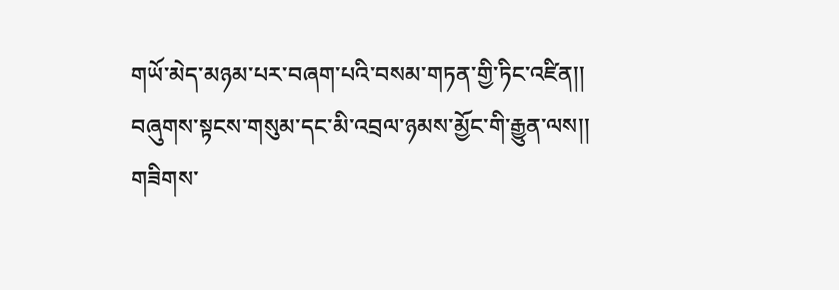གཡོ་མེད་མཉམ་པར་བཞག་པའི་བསམ་གཏན་གྱི་ཏིང་འཛིན།།
བཞུགས་སྟངས་གསུམ་དང་མི་འབྲལ་ཉམས་མྱོང་གི་རྒྱུན་ལས།།
གཟིགས་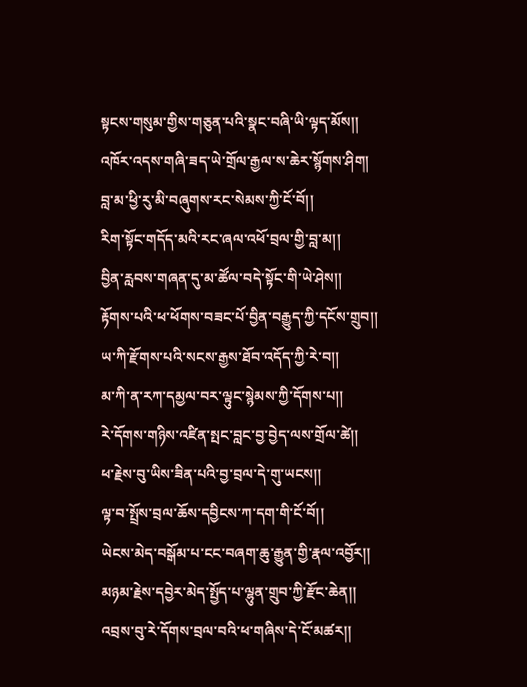སྟངས་གསུམ་གྱིས་གཅུན་པའི་སྣང་བཞི་ཡི་ལྟད་མོས།།
འཁོར་འདས་གཞི་ཟད་ཡེ་གྲོལ་རྒྱལ་ས་ཆེར་སྙོགས་ཤིག།
བླ་མ་ཕྱི་རུ་མི་བཞུགས་རང་སེམས་ཀྱི་ངོ་བོ།།
རིག་སྟོང་གདོད་མའི་རང་ཞལ་འཕོ་བྲལ་གྱི་བླ་མ།།
བྱིན་རླབས་གཞན་དུ་མ་ཚོལ་བདེ་སྟོང་གི་ཡེ་ཤེས།།
རྟོགས་པའི་ཕ་ཕོགས་བཟང་པོ་བྱིན་བརྒྱུད་ཀྱི་དངོས་གྲུབ།།
ཡ་ཀི་རྫོགས་པའི་སངས་རྒྱས་ཐོབ་འདོད་ཀྱི་རེ་བ།།
མ་ཀི་ན་རཀ་དམྱལ་བར་ལྟུང་སྙེམས་ཀྱི་དོགས་པ།།
རེ་དོགས་གཉིས་འཛིན་སྤང་བླང་བྱ་བྱེད་ལས་གྲོལ་ཚེ།།
ཕ་རྗེས་བུ་ཡིས་ཟིན་པའི་བྱ་བྲལ་དེ་གུ་ཡངས།།
ལྟ་བ་སྤྲོས་བྲལ་ཆོས་དབྱིངས་ཀ་དག་གི་ངོ་བོ།།
ཡེངས་མེད་བསྒོམ་པ་ངང་བཞག་ཆུ་རྒྱུན་གྱི་རྣལ་འབྱོར།།
མཉམ་རྗེས་དབྱེར་མེད་སྤྱོད་པ་ལྷུན་གྲུབ་ཀྱི་རྫོང་ཆེན།།
འབྲས་བུ་རེ་དོགས་བྲལ་བའི་ཕ་གཞིས་དེ་ངོ་མཚར།།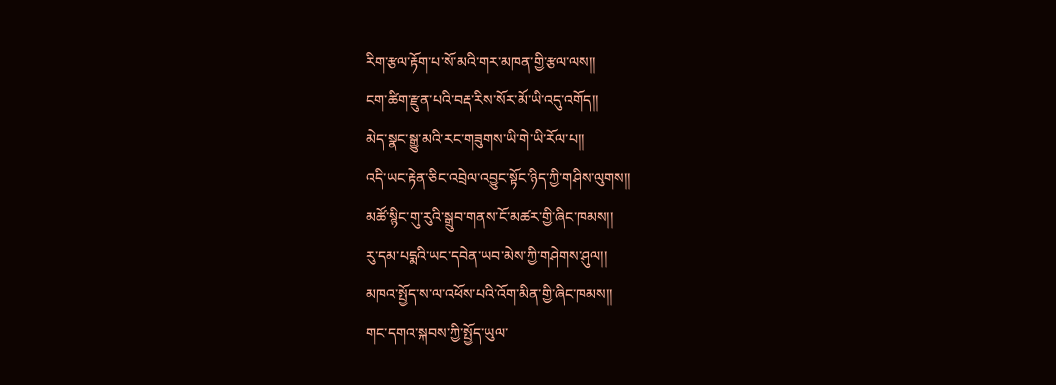རིག་རྩལ་རྟོག་པ་སོ་མའི་གར་མཁན་གྱི་རྩལ་ལས།།
ངག་ཚིག་རྫུན་པའི་བརྡ་རིས་སོར་མོ་ཡི་འདུ་འགོད།།
མེད་སྣང་སྒྱུ་མའི་རང་གཟུགས་ཡི་གེ་ཡི་རོལ་པ།།
འདི་ཡང་རྟེན་ཅིང་འབྲེལ་འབྱུང་སྟོང་ཉིད་ཀྱི་གཤིས་ལུགས།།
མཚོ་སྙིང་གུ་རུའི་སྒྲུབ་གནས་ངོ་མཚར་གྱི་ཞིང་ཁམས།།
རུ་དམ་པདྨའི་ཡང་དབེན་ཡབ་མེས་ཀྱི་གཤེགས་ཤུལ།།
མཁའ་སྤྱོད་ས་ལ་འཕོས་པའི་འོག་མིན་གྱི་ཞིང་ཁམས།།
གང་དགའ་སྐབས་ཀྱི་སྤྱོད་ཡུལ་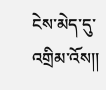ངེས་མེད་དུ་འགྲིམ་འོས།།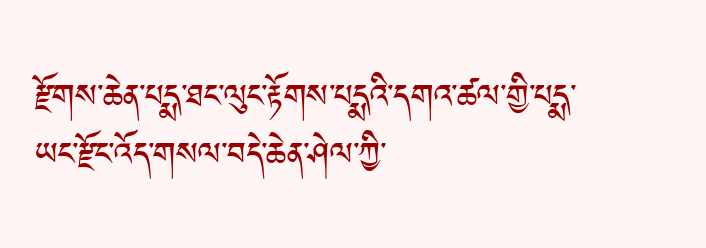རྫོགས་ཆེན་པདྨ་ཐང་ལུང་རྟོགས་པདྨའི་དགའ་ཚལ་གྱི་པདྨ་ཡང་རྫོང་འོད་གསལ་བདེ་ཆེན་ཤེལ་ཀྱི་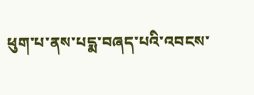ཕུག་པ་ནས་པདྨ་བཞད་པའི་འབངས་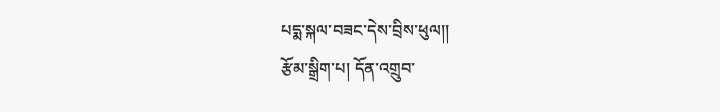པདྨ་སྐལ་བཟང་དེས་བྲིས་ཕུལ།།
རྩོམ་སྒྲིག་པ། དོན་འགྲུབ་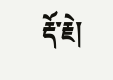རྡོ་རྗེ།